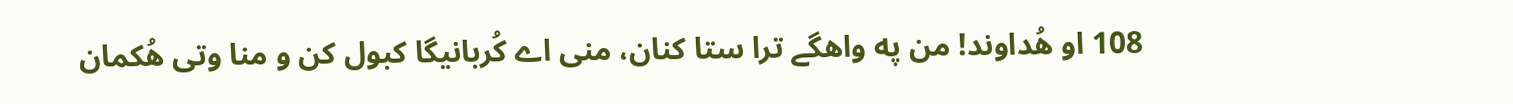108 او هُداوند! من په واهگے ترا ستا کنان، منی اے کُربانیگا کبول کن و منا وتی هُکمان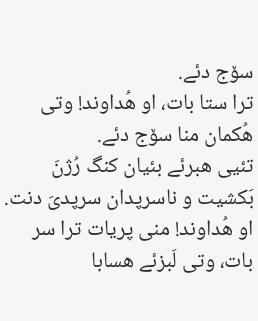سۆج دئے.
ترا ستا بات، او هُداوند! وتی هُکمان منا سۆج دئے.
تئیی هبرئے بئیان کنگ رُژنَ بَکشیت و ناسرپدان سرپدیَ دنت.
او هُداوند! منی پریات ترا سر بات، وتی لَبزئے هسابا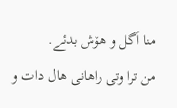منا اَگل و هۆش بدئے.
من ترا وتی راهانی هال دات و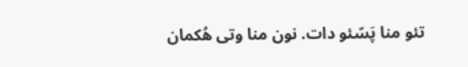تئو منا پَسّئو دات. نون منا وتی هُکمان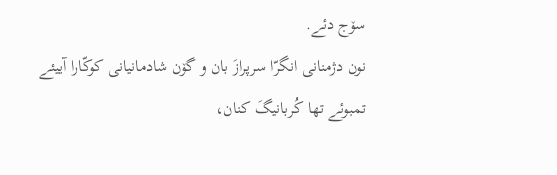سۆج دئے.
نون دژمنانی انگرّا سرپرازَ بان و گۆن شادمانیانی کوکّارا آییئے تمبوئے تها کُربانیگَ کنان،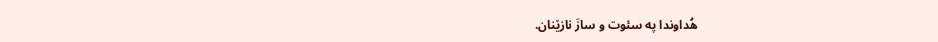هُداوندا په سئوت و سازَ نازێنان.